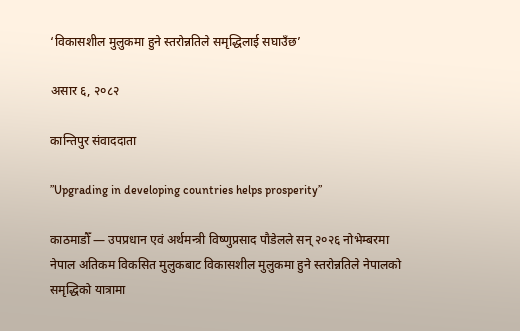‘विकासशील मुलुकमा हुने स्तरोन्नतिले समृद्धिलाई सघाउँछ’

असार ६, २०८२

कान्तिपुर संवाददाता

”Upgrading in developing countries helps prosperity”

काठमाडौँ — उपप्रधान एवं अर्थमन्त्री विष्णुप्रसाद पौडेलले सन् २०२६ नोभेम्बरमा नेपाल अतिकम विकसित मुलुकबाट विकासशील मुलुकमा हुने स्तरोन्नतिले नेपालको समृद्धिको यात्रामा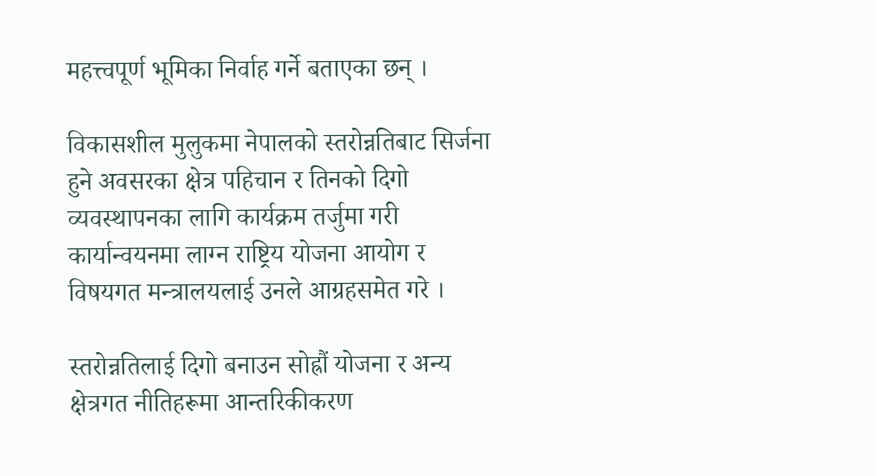महत्त्वपूर्ण भूमिका निर्वाह गर्ने बताएका छन् ।

विकासशील मुलुकमा नेपालको स्तरोन्नतिबाट सिर्जना हुने अवसरका क्षेत्र पहिचान र तिनको दिगो व्यवस्थापनका लागि कार्यक्रम तर्जुमा गरी कार्यान्वयनमा लाग्न राष्ट्रिय योजना आयोग र विषयगत मन्त्रालयलाई उनले आग्रहसमेत गरे ।

स्तरोन्नतिलाई दिगो बनाउन सोह्रौं योजना र अन्य क्षेत्रगत नीतिहरूमा आन्तरिकीकरण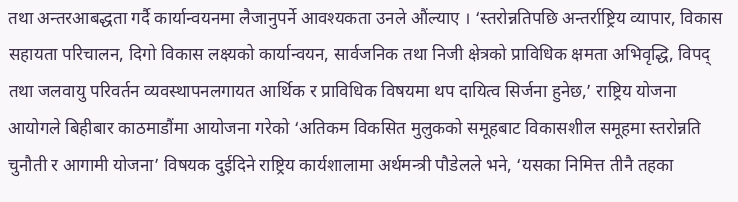तथा अन्तरआबद्धता गर्दै कार्यान्वयनमा लैजानुपर्ने आवश्यकता उनले औंल्याए । ‘स्तरोन्नतिपछि अन्तर्राष्ट्रिय व्यापार, विकास सहायता परिचालन, दिगो विकास लक्ष्यको कार्यान्वयन, सार्वजनिक तथा निजी क्षेत्रको प्राविधिक क्षमता अभिवृद्धि, विपद् तथा जलवायु परिवर्तन व्यवस्थापनलगायत आर्थिक र प्राविधिक विषयमा थप दायित्व सिर्जना हुनेछ,’ राष्ट्रिय योजना आयोगले बिहीबार काठमाडौंमा आयोजना गरेको ‘अतिकम विकसित मुलुकको समूहबाट विकासशील समूहमा स्तरोन्नति चुनौती र आगामी योजना’ विषयक दुईदिने राष्ट्रिय कार्यशालामा अर्थमन्त्री पौडेलले भने, ‘यसका निमित्त तीनै तहका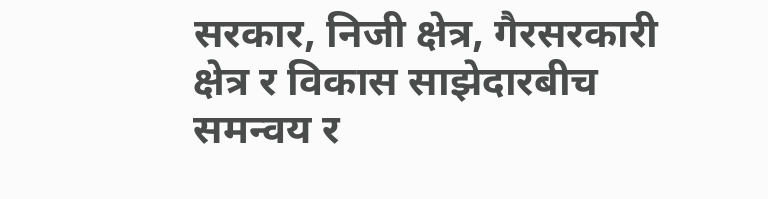सरकार, निजी क्षेत्र, गैरसरकारी क्षेत्र र विकास साझेदारबीच समन्वय र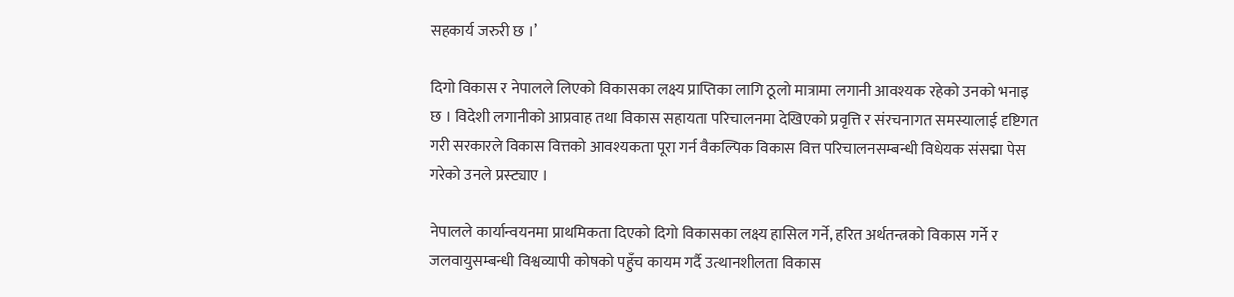सहकार्य जरुरी छ ।’

दिगो विकास र नेपालले लिएको विकासका लक्ष्य प्राप्तिका लागि ठूलो मात्रामा लगानी आवश्यक रहेको उनको भनाइ छ । विदेशी लगानीको आप्रवाह तथा विकास सहायता परिचालनमा देखिएको प्रवृत्ति र संरचनागत समस्यालाई दृष्टिगत गरी सरकारले विकास वित्तको आवश्यकता पूरा गर्न वैकल्पिक विकास वित्त परिचालनसम्बन्धी विधेयक संसद्मा पेस गरेको उनले प्रस्ट्याए ।

नेपालले कार्यान्वयनमा प्राथमिकता दिएको दिगो विकासका लक्ष्य हासिल गर्ने, हरित अर्थतन्त्रको विकास गर्ने र जलवायुसम्बन्धी विश्वव्यापी कोषको पहुँच कायम गर्दै उत्थानशीलता विकास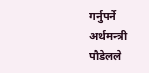गर्नुपर्ने अर्थमन्त्री पौडेलले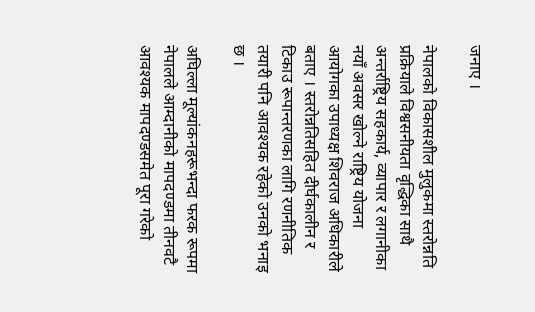जनाए ।

नेपालको विकासशील मुलुकमा स्तरोन्नति प्रक्रियाले विश्वसनीयता वृद्धिका साथै अन्तर्राष्ट्रिय सहकार्य, व्यापार र लगानीका नयाँ अवसर खोल्ने राष्ट्रिय योजना आयोगका उपाध्यक्ष शिवराज अधिकारीले बताए । स्तरोन्नतिसहित दीर्घकालीन र टिकाउ रूपान्तरणका लागि रणनीतिक तयारी पनि आवश्यक रहेको उनको भनाइ छ ।

अघिल्ला मूल्यांकनहरूभन्दा फरक रूपमा नेपालले आम्दानीको मापदण्डमा तीनवटै आवश्यक मापदण्डसमेत पूरा गरेको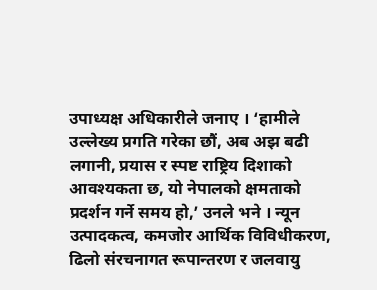उपाध्यक्ष अधिकारीले जनाए । ‘हामीले उल्लेख्य प्रगति गरेका छौं, अब अझ बढी लगानी, प्रयास र स्पष्ट राष्ट्रिय दिशाको आवश्यकता छ, यो नेपालको क्षमताको प्रदर्शन गर्ने समय हो,’ उनले भने । न्यून उत्पादकत्व, कमजोर आर्थिक विविधीकरण, ढिलो संरचनागत रूपान्तरण र जलवायु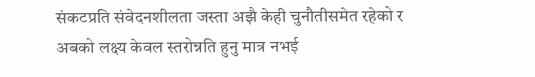संकटप्रति संवेदनशीलता जस्ता अझै केही चुनौतीसमेत रहेको र अबको लक्ष्य केवल स्तरोन्नति हुनु मात्र नभई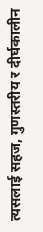त्यसलाई सहज, गुणस्तरीय र दीर्घकालीन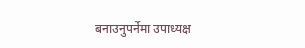बनाउनुपर्नेमा उपाध्यक्ष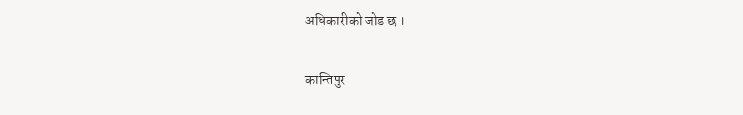अधिकारीको जोड छ ।

कान्तिपुर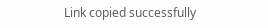Link copied successfully